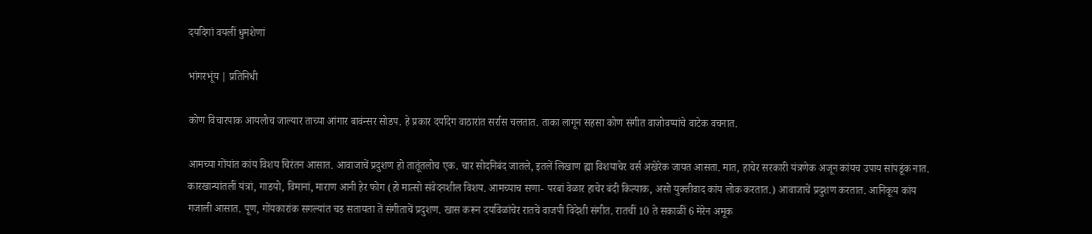दर्यादेगां वयलीं धुमशेणां

भांगरभूंय | प्रतिनिधी

कोण विचारपाक आयलोच जाल्यार ताच्या आंगार बावंन्सर सोडप. हे प्रकार दर्यादेग वाठारांत सर्रास चलतात. ताका लागून सहसा कोण संगीत वाजोवप्यांचे वाटेक वचनात.

आमच्या गोंयांत कांय विशय चिरंतन आसात. आवाजाचें प्रदुशण हो तातूंतलोच एक. चार सोदनिबंद जातले, इतलें लिखाण ह्या विशयाचेर वर्स अखेरेक जायत आसता. मात, हाचेर सरकारी यंत्रणेक अजून कांयच उपाय सांपडूंक नात. कारखान्यांतलीं यंत्रां, गाडयो, विमानां, माराण आनी हेर फोग (हो मात्सो संवेदनशील विशय. आमच्याच सणा- परबां वेळार हाचेर बंदी कित्याक, असो युक्तीवाद कांय लोक करतात.) आवाजाचें प्रदुशण करतात. आनिकूय कांय गजाली आसात. पूण, गोंयकारांक सगल्यांत चड सतायता तें संगीताचें प्रदुशण. खास करून दर्यावेळांचेर रातचें वाजपी विदेशी संगीत. रातचीं 10 ते सकाळीं 6 मेरेन अमूक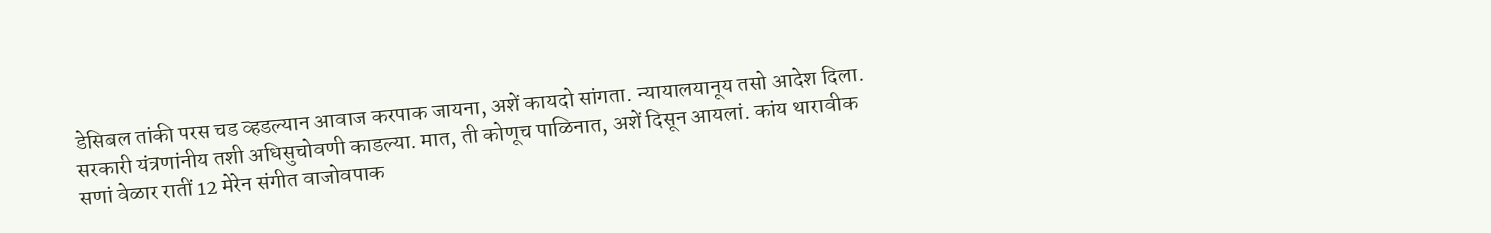डेसिबल तांकी परस चड व्हडल्यान आवाज करपाक जायना, अशें कायदो सांगता. न्यायालयानूय तसो आदेश दिला. सरकारी यंत्रणांनीय तशी अधिसुचोवणी काडल्या. मात, ती कोणूच पाळिनात, अशें दिसून आयलां. कांय थारावीक सणां वेळार रातीं 12 मेरेन संगीत वाजोवपाक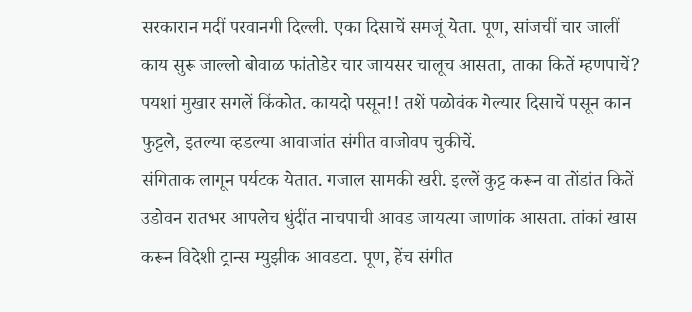सरकारान मदीं परवानगी दिल्ली. एका दिसाचें समजूं येता. पूण, सांजचीं चार जालीं काय सुरू जाल्लो बोवाळ फांतोडेर चार जायसर चालूच आसता, ताका कितें म्हणपाचें? पयशां मुखार सगलें किंकोत. कायदो पसून!! तशें पळोवंक गेल्यार दिसाचें पसून कान फुट्टले, इतल्या व्हडल्या आवाजांत संगीत वाजोवप चुकीचें.
संगिताक लागून पर्यटक येतात. गजाल सामकी खरी. इल्लें कुट्ट करून वा तोंडांत कितें उडोवन रातभर आपलेच धुंदींत नाचपाची आवड जायत्या जाणांक आसता. तांकां खास करून विदेशी ट्रान्स म्युझीक आवडटा. पूण, हेंच संगीत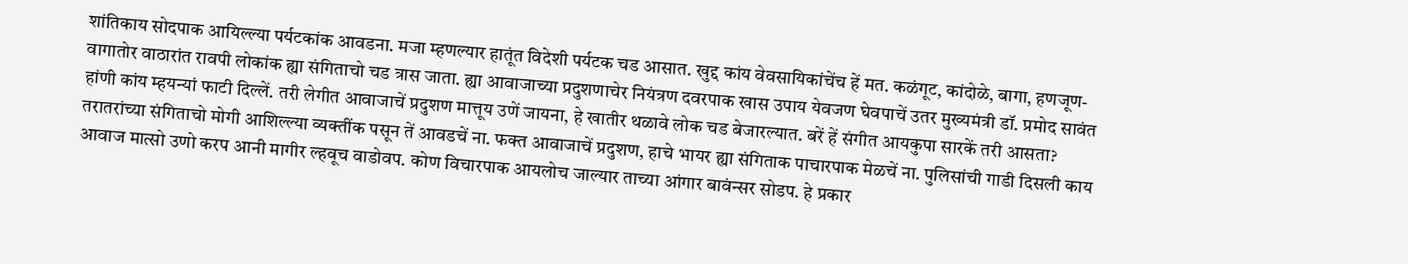शांतिकाय सोदपाक आयिल्ल्या पर्यटकांक आवडना. मजा म्हणल्यार हातूंत विदेशी पर्यटक चड आसात. खुद्द कांय वेवसायिकांचेंच हें मत. कळंगूट, कांदोळे, बागा, हणजूण- वागातोर वाठारांत रावपी लोकांक ह्या संगिताचो चड त्रास जाता. ह्या आवाजाच्या प्रदुशणाचेर नियंत्रण दवरपाक खास उपाय येवजण घेवपाचें उतर मुख्यमंत्री डॉ. प्रमोद सावंत हांणी कांय म्हयन्यां फाटी दिल्लें. तरी लेगीत आवाजाचें प्रदुशण मात्तूय उणें जायना, हे खातीर थळावे लोक चड बेजारल्यात. बरें हें संगीत आयकुपा सारकें तरी आसता? तरातरांच्या संगिताचो मोगी आशिल्ल्या व्यक्तींक पसून तें आवडचें ना. फक्त आवाजाचें प्रदुशण, हाचे भायर ह्या संगिताक पाचारपाक मेळचें ना. पुलिसांची गाडी दिसली काय आवाज मात्सो उणो करप आनी मागीर ल्हवूच वाडोवप. कोण विचारपाक आयलोच जाल्यार ताच्या आंगार बावंन्सर सोडप. हे प्रकार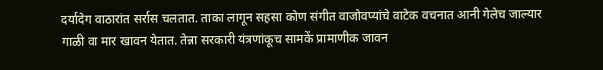दर्यादेग वाठारांत सर्रास चलतात. ताका लागून सहसा कोण संगीत वाजोवप्यांचे वाटेक वचनात आनी गेलेच जाल्यार गाळी वा मार खावन येतात. तेन्ना सरकारी यंत्रणांकूच सामकें प्रामाणीक जावन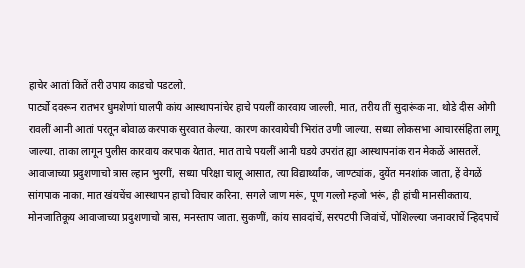हाचेर आतां कितें तरी उपाय काडचो पडटलो.
पार्ट्यो दवरून रातभर धुमशेणां घालपी कांय आस्थापनांचेर हाचे पयलीं कारवाय जाल्ली. मात, तरीय तीं सुदारूंक ना. थोडे दीस ओगी रावलीं आनी आतां परतून बोवाळ करपाक सुरवात केल्या. कारण कारवायेची भिरांत उणी जाल्या. सध्या लोकसभा आचारसंहिता लागू जाल्या. ताका लागून पुलीस कारवाय करपाक येतात. मात ताचे पयलीं आनी घडये उपरांत ह्या आस्थापनांक रान मेकळें आसतलें. आवाजाच्या प्रदुशणाचो त्रास ल्हान भुरगीं, सध्या परिक्षा चालू आसात, त्या विद्यार्थ्यांक, जाण्ट्यांक, दुयेंत मनशांक जाता, हें वेगळें सांगपाक नाका. मात खंयचेंच आस्थापन हाचो विचार करिना. सगले जाण मरूं, पूण गल्लो म्हजो भरूं, ही हांची मानसीकताय. मोनजातिकूय आवाजाच्या प्रदुशणाचो त्रास, मनस्ताप जाता. सुकणीं, कांय सावदांचें, सरपटपी जिवांचें, पोशिल्ल्या जनावराचें न्हिदपाचें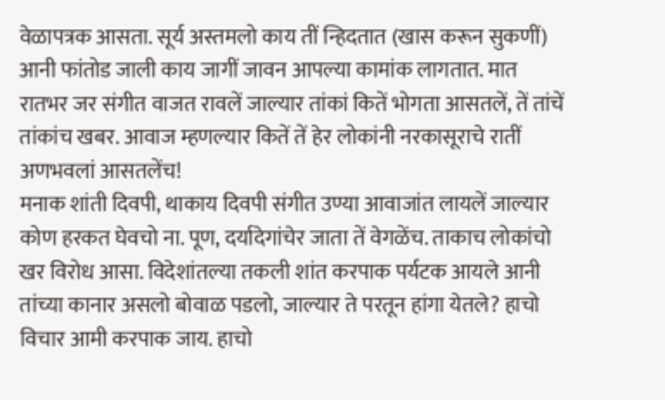वेळापत्रक आसता. सूर्य अस्तमलो काय तीं न्हिदतात (खास करून सुकणीं) आनी फांतोड जाली काय जागीं जावन आपल्या कामांक लागतात. मात रातभर जर संगीत वाजत रावलें जाल्यार तांकां कितें भोगता आसतलें, तें तांचें तांकांच खबर. आवाज म्हणल्यार कितें तें हेर लोकांनी नरकासूराचे रातीं अणभवलां आसतलेंच!
मनाक शांती दिवपी, थाकाय दिवपी संगीत उण्या आवाजांत लायलें जाल्यार कोण हरकत घेवचो ना. पूण, दर्यादेगांचेर जाता तें वेगळेंच. ताकाच लोकांचो खर विरोध आसा. विदेशांतल्या तकली शांत करपाक पर्यटक आयले आनी तांच्या कानार असलो बोवाळ पडलो, जाल्यार ते परतून हांगा येतले? हाचो विचार आमी करपाक जाय. हाचो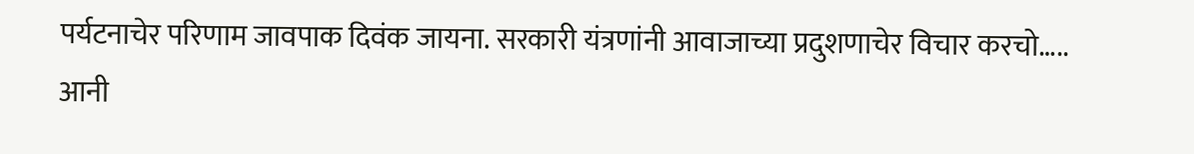पर्यटनाचेर परिणाम जावपाक दिवंक जायना. सरकारी यंत्रणांनी आवाजाच्या प्रदुशणाचेर विचार करचो….. आनी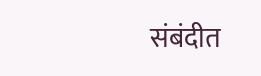संबंदीत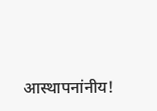आस्थापनांनीय!